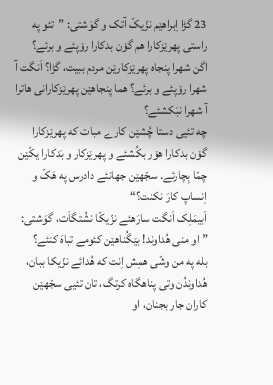23 گڑا اِبراهێم نزّیکّ آتک و گوَشتی: ”تئو په راستی پهرێزکارا هم گۆن بدکارا رۆپئے و برئے؟
اگن شهرا پنجاه پهرێزکارێن مردم ببیت، گڑا؟ اَنگت آ شهرا رۆپئے و برئے؟ هما پنجاهێن پهرێزکارانی هاترا آ شهرا نبَکشئے؟
چه تئیی دستا چُشێن کارے مبات که پهرێزکارا گۆن بدکارا هۆر بکُشئے و پهرێزکار و بَدکارا یکّێن چمّا بِچارئے. سجّهێن جهانئے دادرس په هَکّ و اِنساپ کارَ نکنت؟“
اَبیمَلِک اَنگت سارَهئے نزّیکّا نشُتگاَت، گوَشتی: ”او منی هُداوند! بێگُناهێن کئومے تباهَ کنئے؟
بله په من وشّی همِش اِنت که هُدائے نزّیکا ببان، هُداوندُن وتی پناهگاه کرتگ، تان تئیی سجّهێن کاران جار بجنان، او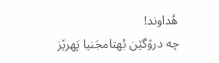هُداوند!
چه درۆگێن بُهتامجَنیا پَهرێز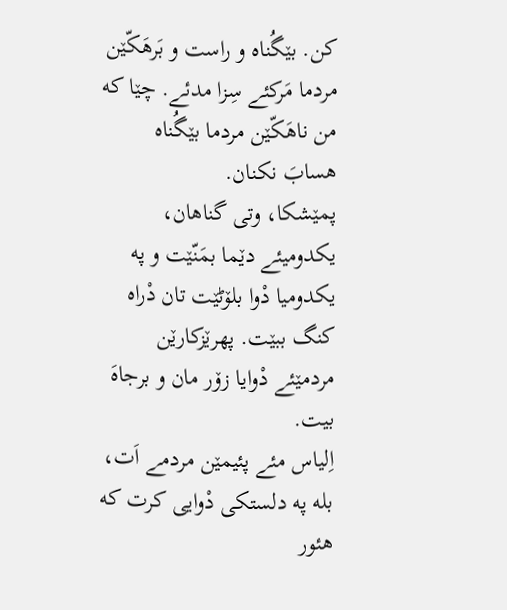کن. بێگُناه و راست و بَرهَکّێن مردما مَرکئے سِزا مدئے. چێا که من ناهَکّێن مردما بێگُناه هسابَ نکنان.
پمێشکا، وتی گناهان، یکدومیئے دێما بمَنّێت و په یکدومیا دْوا بلۆٹێت تان دْراه کنگ ببێت. پهرێزکارێن مردمێئے دْوایا زۆر مان و برجاهَ بیت.
اِلیاس مئے پئیمێن مردمے اَت، بله په دلستکی دْوایی کرت که هئور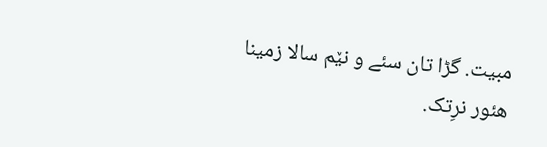مبیت. گڑا تان سئے و نێم سالا زمینا هئور نرِتک.